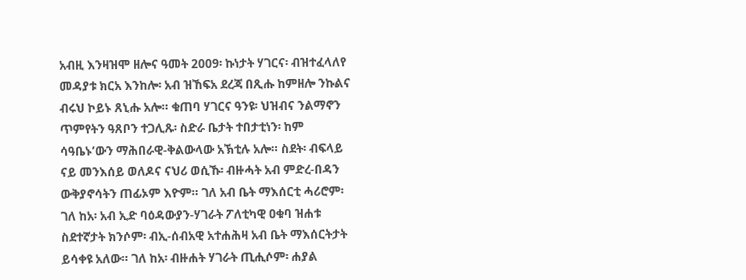አብዚ እንዛዝሞ ዘሎና ዓመት 2009፡ ኩነታት ሃገርና፡ ብዝተፈላለየ መዳያቱ ክርአ እንከሎ፡ አብ ዝኸፍአ ደረጃ በጺሑ ከምዘሎ ንኩልና ብሩህ ኮይኑ ጸኒሑ አሎ። ቁጠባ ሃገርና ዓንዩ፡ ህዝብና ንልማኖን ጥምየትን ዓጸቦን ተጋሊጹ፡ ስድራ ቤታት ተበታቲነን፡ ከም ሳዓቤኑ’ውን ማሕበራዊ-ቅልውላው አኽቲሉ አሎ። ስደት፡ ብፍላይ ናይ መንእሰይ ወለዶና ናህሪ ወሲኹ፡ ብዙሓት አብ ምድረ-በዳን ውቅያኖሳትን ጠፊኦም እዮም። ገለ አብ ቤት ማእሰርቲ ሓሪሮም፡ ገለ ከአ፡ አብ ኢድ ባዕዳውያን-ሃገራት ፖለቲካዊ ዐቁባ ዝሐቱ ስደተኛታት ክንሶም፡ ብኢ-ሰብአዊ አተሐሕዛ አብ ቤት ማእሰርትታት ይሳቀዩ አለው። ገለ ከአ፡ ብዙሐት ሃገራት ጢሒሶም፡ ሐያል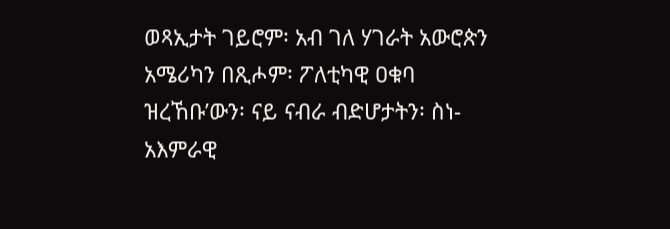ወጻኢታት ገይሮም፡ አብ ገለ ሃገራት አውሮጵን አሜሪካን በጺሖም፡ ፖለቲካዊ ዐቁባ ዝረኸቡ’ውን፡ ናይ ናብራ ብድሆታትን፡ ስነ-አእምራዊ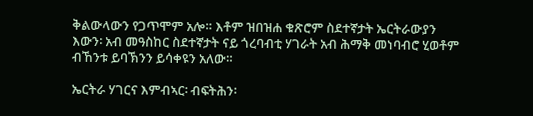ቅልውላውን የጋጥሞም አሎ። እቶም ዝበዝሐ ቁጽሮም ስደተኛታት ኤርትራውያን እውን፡ አብ መዓስከር ስደተኛታት ናይ ጎረባብቲ ሃገራት አብ ሕማቅ መነባብሮ ሂወቶም ብኸንቱ ይባኽንን ይሳቀዩን አለው።

ኤርትራ ሃገርና እምብኣር፡ ብፍትሕን፡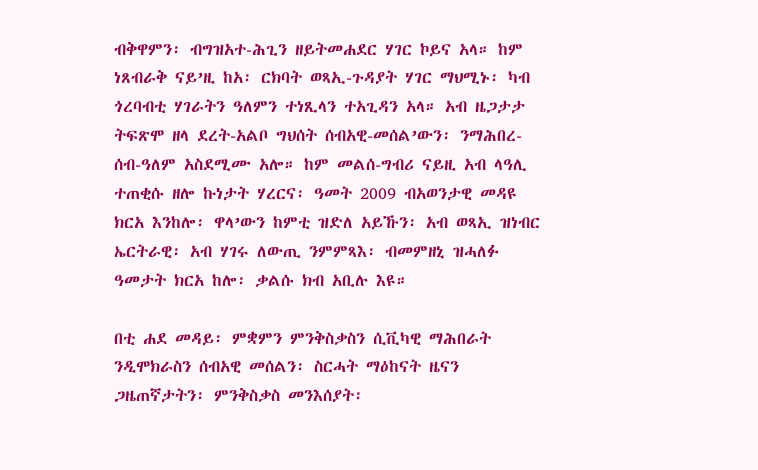ብቅዋምን፡ ብግዝአተ-ሕጊን ዘይትመሐደር ሃገር ኮይና አላ። ከም ነጸብራቅ ናይ’ዚ ከአ፡ ርክባት ወጻኢ-ጉዳያት ሃገር ማህሚኑ፡ ካብ ጎረባብቲ ሃገራትን ዓለምን ተነጺላን ተአጊዳን አላ። አብ ዜጋታታ ትፍጽሞ ዘላ ደረት-አልቦ ግህሰት ሰብአዊ-መሰል’ውን፡ ንማሕበረ-ሰብ-ዓለም አስደሚሙ አሎ። ከም መልሰ-ግብሪ ናይዚ አብ ላዓሊ ተጠቂሱ ዘሎ ኩነታት ሃረርና፡ ዓመት 2009 ብአወንታዊ መዳዩ ክርአ እንከሎ፡ ዋላ’ውን ከምቲ ዝድለ አይኹን፡ አብ ወጻኢ ዝነብር ኤርትራዊ፡ አብ ሃገሩ ለውጢ ንምምጻእ፡ ብመምዘኒ ዝሓለፉ ዓመታት ክርአ ከሎ፡ ቃልሱ ክብ አቢሉ እዩ።

በቲ ሐደ መዳይ፡ ምቋምን ምንቅስቃስን ሲቪካዊ ማሕበራት ንዲሞክራስን ሰብአዊ መሰልን፡ ስርሓት ማዕከናት ዜናን ጋዜጠኛታትን፡ ምንቅስቃስ መንእሰያት፡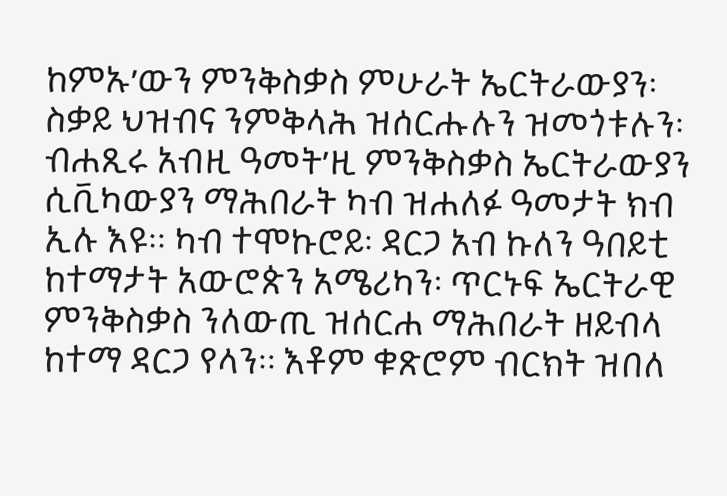ከምኡ’ውን ምንቅስቃስ ምሁራት ኤርትራውያን፡ ስቃይ ህዝብና ንምቅላሕ ዝሰርሑሉን ዝመጎቱሉን፡ ብሐጺሩ አብዚ ዓመት’ዚ ምንቅስቃስ ኤርትራውያን ሲቪካውያን ማሕበራት ካብ ዝሐለፉ ዓመታት ክብ ኢሉ እዩ። ካብ ተሞኩሮይ፡ ዳርጋ አብ ኩለን ዓበይቲ ከተማታት አውሮጵን አሜሪካን፡ ጥርኑፍ ኤርትራዊ ምንቅስቃስ ንለውጢ ዝሰርሐ ማሕበራት ዘይብላ ከተማ ዳርጋ የላን። እቶም ቁጽሮም ብርክት ዝበለ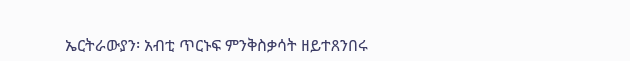ኤርትራውያን፡ አብቲ ጥርኑፍ ምንቅስቃሳት ዘይተጸንበሩ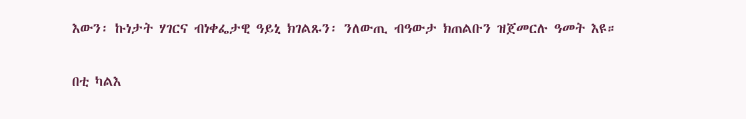እውን፡ ኩነታት ሃገርና ብነቀፌታዊ ዓይኒ ክገልጹን፡ ንለውጢ ብዓውታ ክጠልቡን ዝጀመርሉ ዓመት እዩ።

በቲ ካልእ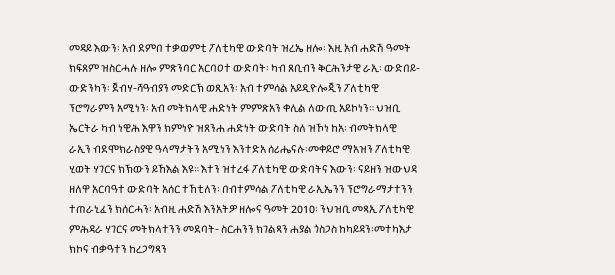መዳይ እውን፡ አብ ደምበ ተቃወምቲ ፖለቲካዊ ውድባት ዝረኤ ዘሎ፡ እዚ አብ ሐድሽ ዓመት ክፍጸም ዝስርሓሉ ዘሎ ምጽንባር አርባዐተ ውድባት፡ ካብ ጸቢብን ቅርሕንታዊ ራኢ፡ ውድበይ-ውድንካን፡ ጀብሃ-ሻዓብያን መድርኽ ወጺአን፡ አብ ተምሳል አይዲዮሎጂን ፖለቲካዊ ፕሮግራምን አሚነን፡ አብ መትክላዊ ሐድነት ምምጽአን ቀሊል ለውጢ አይኮነን። ህዝቢ ኤርትራ ካብ ነዊሕ እዋን ክምነዮ ዝጸንሐ ሐድነት ውድባት ስለ ዝኾነ ከአ፡ ብመትክላዊ ራኢን ብደሞክራስያዊ ዓላማታትን አሚነን እንተድአ ሰሪሔናሉ፡መቀይሮ ማአዝን ፖለቲካዊ ሂወት ሃገርና ክኽውን ይኸእል እዩ። እተን ዝተረፋ ፖለቲካዊ ውድባትና እውን፡ ናይዘን ዝውህዳ ዘለዋ አርባዓተ ውድባት አሰር ተኸቲለን፡ በብተምሳል ፖለቲካዊ ራኢኤንን ፕሮግራማታተንን ተጠራኒፈን ክሰርሓን፡ አብዚ ሐድሽ እንአትዎ ዘሎና ዓመት 2010፡ ንህዝቢ መጻኢ ፖለቲካዊ ምሕዳራ ሃገርና መትክላተንን መደባት- ስርሐንን ክገልጻን ሐያል ጎስጋስ ከካይዳን፡መተካእታ ክኮና ብቃዓተን ከረጋግጻን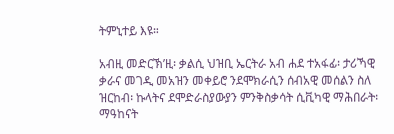ትምኒተይ እዩ።

አብዚ መድርኽ’ዚ፡ ቃልሲ ህዝቢ ኤርትራ አብ ሐደ ተአፋፊ፡ ታሪኻዊ ቃራና መገዲ መአዝን መቀይሮ ንደሞክራሲን ሰብአዊ መሰልን ስለ ዝርከብ፡ ኩላትና ደሞድራስያውያን ምንቅስቃሳት ሲቪካዊ ማሕበራት፡ ማዓከናት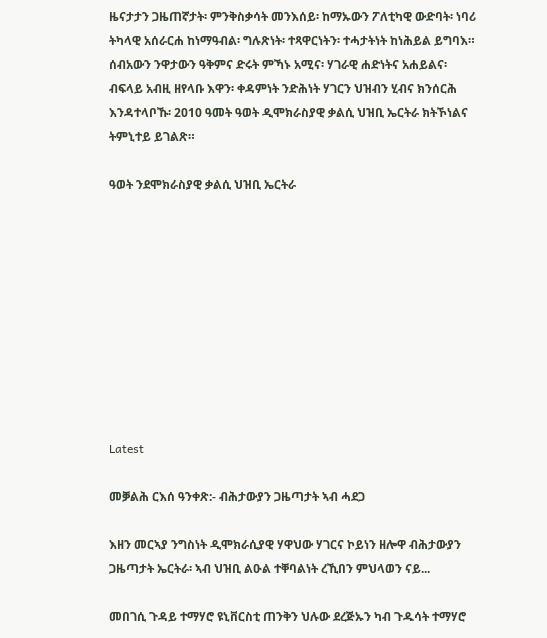ዜናታታን ጋዜጠኛታት፡ ምንቅስቃሳት መንእሰይ፡ ከማኡውን ፖለቲካዊ ውድባት፡ ነባሪ ትካላዊ አሰራርሐ ከነማዓብል፡ ግሉጽነት፡ ተጻዋርነትን፡ ተሓታትነት ከነሕይል ይግባእ። ሰብአውን ንዋታውን ዓቅምና ድሩት ምኻኑ አሚና፡ ሃገራዊ ሐድነትና አሐይልና፡ ብፍላይ አብዚ ዘየላቡ እዋን፡ ቀዳምነት ንድሕነት ሃገርን ህዝብን ሂብና ክንሰርሕ እንዳተላቦኹ፡ 2010 ዓመት ዓወት ዲሞክራስያዊ ቃልሲ ህዝቢ ኤርትራ ክትኾነልና ትምኒተይ ይገልጽ።

ዓወት ንደሞክራስያዊ ቃልሲ ህዝቢ ኤርትራ










Latest

መቓልሕ ርእሰ ዓንቀጽ:- ብሕታውያን ጋዜጣታት ኣብ ሓደጋ

እዘን መርኣያ ንግስነት ዲሞክራሲያዊ ሃዋህው ሃገርና ኮይነን ዘሎዋ ብሕታውያን ጋዜጣታት ኤርትራ፡ ኣብ ህዝቢ ልዑል ተቐባልነት ረኺበን ምህላወን ናይ...

መበገሲ ጉዳይ ተማሃሮ ዩኒቨርስቲ ጠንቅን ህሉው ደረጅኡን ካብ ጉዱሳት ተማሃሮ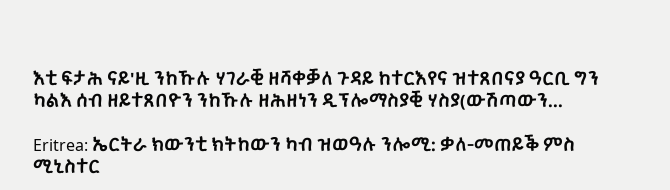እቲ ፍታሕ ናይ'ዚ ንከኹሉ ሃገራቒ ዘሻቀቓለ ጉዳይ ከተርእየና ዝተጸበናያ ዓርቢ ግን ካልእ ሰብ ዘይተጸበዮን ንከኹሉ ዘሕዘነን ዲፕሎማስያቒ ሃስያ(ውሽጣውን...

Eritrea: ኤርትራ ክውንቲ ክትከውን ካብ ዝወዓሉ ንሎሚ: ቃለ-መጠይቕ ምስ ሚኒስተር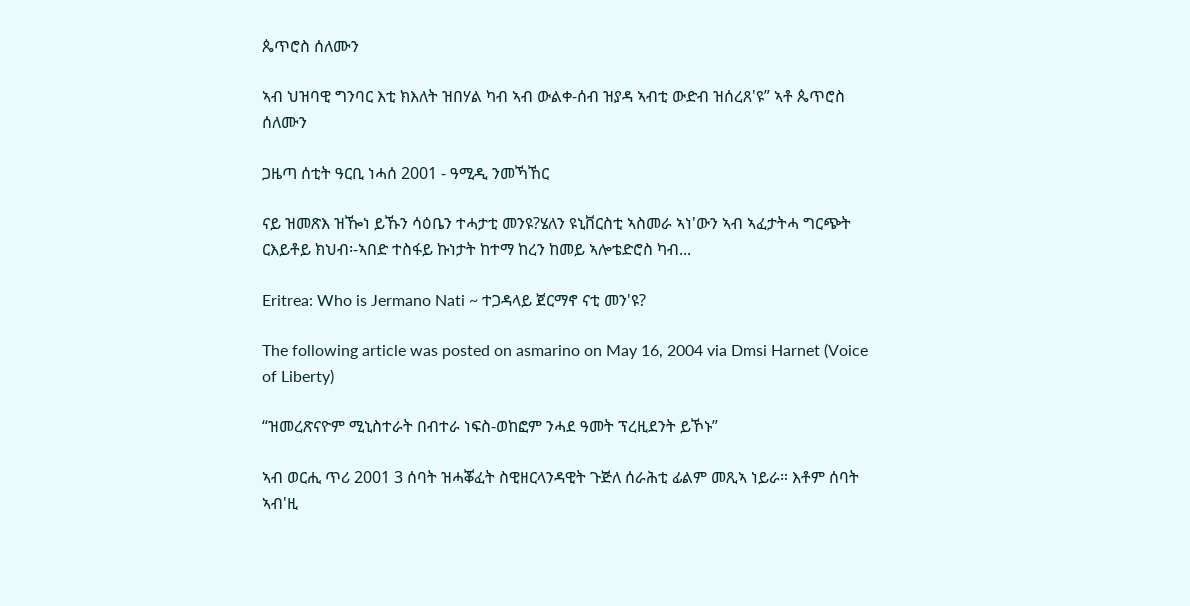ጴጥሮስ ሰለሙን

ኣብ ህዝባዊ ግንባር እቲ ክእለት ዝበሃል ካብ ኣብ ውልቀ-ሰብ ዝያዳ ኣብቲ ውድብ ዝሰረጸ'ዩ” ኣቶ ጴጥሮስ ሰለሙን

ጋዜጣ ሰቲት ዓርቢ ነሓሰ 2001 - ዓሚዲ ንመኻኸር

ናይ ዝመጽእ ዝዀነ ይኹን ሳዕቤን ተሓታቲ መንዩ?ሄለን ዩኒቨርስቲ ኣስመራ ኣነ'ውን ኣብ ኣፈታትሓ ግርጭት ርእይቶይ ክህብ፡-ኣበድ ተስፋይ ኩነታት ከተማ ከረን ከመይ ኣሎቴድሮስ ካብ...

Eritrea: Who is Jermano Nati ~ ተጋዳላይ ጀርማኖ ናቲ መን'ዩ?

The following article was posted on asmarino on May 16, 2004 via Dmsi Harnet (Voice of Liberty)

“ዝመረጽናዮም ሚኒስተራት በብተራ ነፍስ-ወከፎም ንሓደ ዓመት ፕረዚደንት ይኾኑ”

ኣብ ወርሒ ጥሪ 2001 3 ሰባት ዝሓቖፈት ስዊዘርላንዳዊት ጉጅለ ሰራሕቲ ፊልም መጺኣ ነይራ። እቶም ሰባት ኣብ'ዚ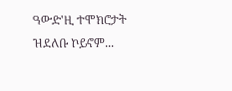ዓውድ'ዚ ተሞክሮታት ዝደለቡ ኮይኖም...